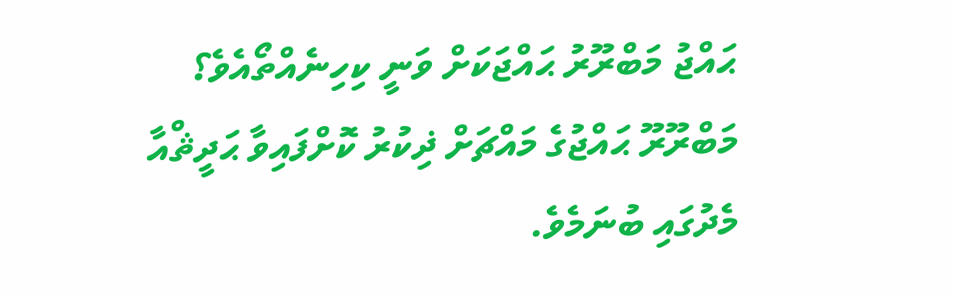ޙައްޖު މަބްރޫރު ޙައްޖަކަށް ވަނީ ކިހިނެއްތޯއެވެ؟
މަބްރޫރޫ ޙައްޖުގެ މައްޗަށް ޛިކުރު ކޮށްފައިވާ ޙަދީޘްއާ މެދުގައި ބުނަމެވެ.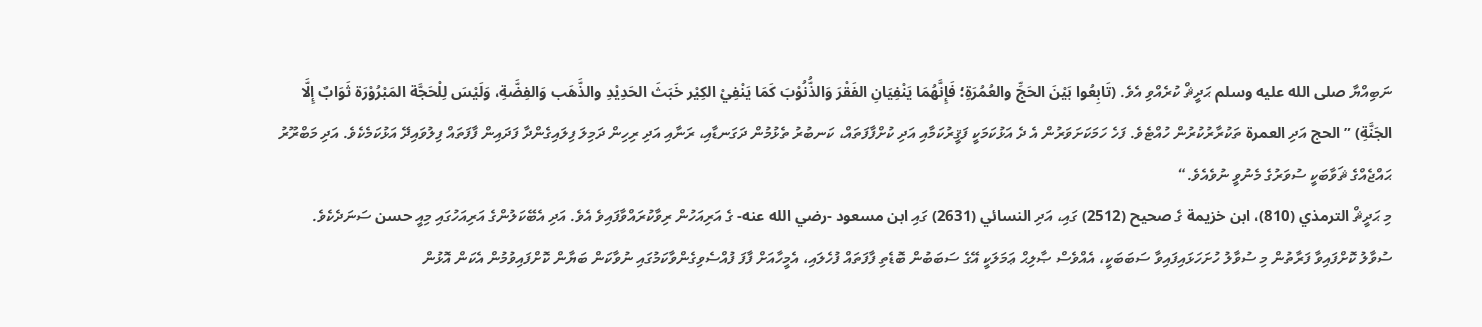ނަބިއްޔާ صلى الله عليه وسلم ޙަދީޘް ކުރެއްވި އެވެ. (تَابِعُوا بَيْنَ الحَجِّ والعُمُرَةِ؛ فَإِنَّهُمَا يَنْفِيَانِ الفَقْرَ وَالذُّنُوْبَ كَمَا يَنْفِيْ الكِيْر خَبَثَ الحَدِيْدِ والذَّهَب وَالفِضَّةِ، وَلَيْسَ لِلْحَجَّة المَبْرُوْرَة ثَوَابٌ إِلَّا الجَنَّةِ) ”الحج އަދި العمرة ތަކުރާރުކުރުން ހުއްޓެވެ. ފަހެ ހަމަކަށަވަރުން އެ ދެ އަޅުކަމަކީ ފަޤީރުކަމާއި އަދި ކުށްފާފަތައް، ކަނބުރު ތެޅުމުން ދަގަނޑާއި، ރަނާއި އަދި ރިހިން ދަމިލަ ފިލައިގެންދާ ފަދައިން ފާފަތައް ފިލުވައިދޭ އަޅުކަމެކެވެ. އަދި މަބްރޫރު ޙައްޖެއްގެ ޘަވާބަކީ ސުވަރުގެ މެނުވީ ނުވެއެވެ.“
މި ޙަދީޘް الترمذي (810)، ابن خزيمة ގެ صحيح (2512) ގައި، އަދި النسائي (2631) ގައި ابن مسعود -رضي الله عنه- ގެ އަރިއަހުން ރިވާކުރައްވާފައިވެ އެވެ. އަދި އެބޭކަލުންގެ އަރިއަހުގައި މިއީ حسن ސަނަދެކެވެ.
ސުވާލު ކޮށްފައިވާ ފަރާތުން މި ސުވާލު ހުށަހަޅައިފައިވާ ސަބަބަކީ، އެއްވެސް ޞާލިޙް ޢަމަލަކީ އޭގެ ސަބަބުން ބޮޑެތި ފާފަތައް ފުހެލައި، އެމީހާއަށް ފާފަ ފުއްސެވިގެންވާކަމުގައި ނުވާކަން ބަޔާން ކޮށްފައިވުމުން އެކަން އޮޅުން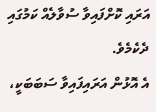އަރައި ކޮށްފައިވާ ސުވާލެއް ކަމުގައި ދެކެމެވެ.
އެ އޮޅުން އަރައިފައިވާ ސަބަބަކީ،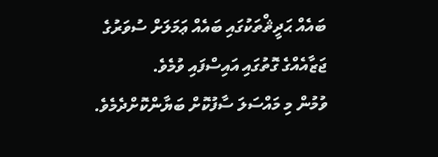ބައެއް ޙަދީޘްތަކުގައި ބައެއް ޢަމަލަށް ސުވަރުގެ ޖަޒާއެއްގެ ގޮތުގައި އައިސްފައި ވުމެވެ.
ވުމުން މި މައްސަލަ ސާފުކޮށް ބަޔާންކޮށްދެމެވެ.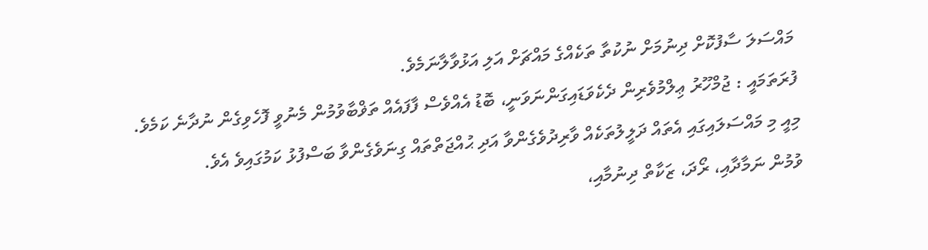މައްސަލަ ސާފުކޮށް ދިނުމަށް ނުކުތާ ތަކެއްގެ މައްޗަށް އަލި އަޅުވާލާނަމެވެ.
ފުރަތަމައީ : ޖުމްހޫރު ޢިލްމުވެރިން ދެކެވަޑައިގަންނަވަނީ، ބޮޑު އެއްވެސް ފާފައެއް ތަޥްބާވުމުން މެނުވީ ފޮހެވިގެން ނުދާނެ ކަމެވެ.
މިއީ މި މައްސަލައިގައި އެތައް ދަލީލުތަކެއް ވާރިދުވެގެންވާ އަދި ޙުއްޖަތްތައް ގިނަވެގެންވާ ބަސްފުޅު ކަމުގައިވެ އެވެ.
ވުމުން ނަމާދާއި، ރޯދަ، ޒަކާތް ދިނުމާއި،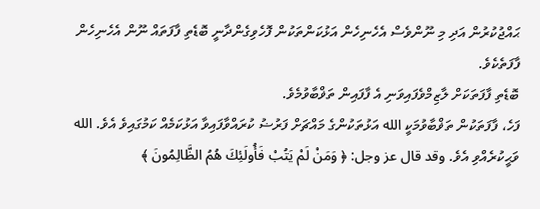ޙައްޖުކުރުން އަދި މި ނޫންވެސް އެހެނިހެން އަޅުކަންތަކުން ފޮހެވިގެންދާނީ ބޮޑެތި ފާފަތައް ނޫން އެހެނިހެން ފާފަތެކެވެ.
ބޮޑެތި ފާފަތަކަށް ލާޒިމްވެފައިވަނި އެ ފާފައިން ތަޥްބާވުމެވެ.
ފަހެ، ފާފަތަކުން ތަޥްބާވުމަކީ الله އަޅުތަކުންގެ މައްޗަށް ފަރުޟު ކުރައްވާފައިވާ އަޅުކަމެއް ކަމުގައިވެ އެވެ. الله ވަޙީކުރެއްވި އެވެ. وقد قال عز وجل: ﴿ وَمَنْ لَمْ يَتُبْ فَأُولَئِكَ هُمُ الظَّالِمُونَ ﴾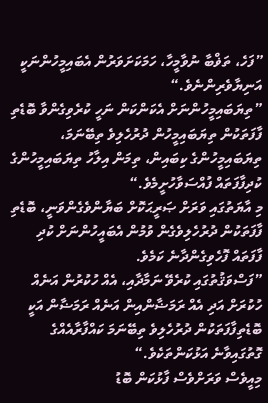”ފަހެ، ތަޥްބާ ނުވާމީހާ، ހަމަކަށަވަރުން އެބައިމީހުންނަކީ އަނިޔާވެރިންނެވެ.“
”ތިޔަބައިމީހުންނަށް އެކަންކަން ނަހީ ކުރެވިގެންވާ ބޮޑެތި ފާފަތަކުން ތިޔަބައިމީހުން ދުރުހެލިވެ ތިބޭނަމަ، ތިޔަބައިމީހުންގެ ކިބައިން، ތިމަން އިލާހު ތިޔަބައިމީހުންގެ ކުދިފާފަތައް ފުއްސަވާހުށީމެވެ.“
މި އާޔަތުގައި ވަރަށް ޞަރީޙަކޮށް ބަޔާންވެގެންވަނީ، ބޮޑެތި ފާފަތަކުން ދުރުހެލިވެގެން ވުމުން އެބައީހުންނަށް ކުދި ފާފަތައް ފޮހެވިގެންދާނެ ކަމެވެ.
”ފަސްވަޤުތުގައި ކުރެވޭ ނަމާދާއި، އެއް ހުކުރުން އަނެއް ހުކުރަށް އަދި އެއް ރަމަޟާންއިން އަނެއް ރަމަޟާން އަކީ ބޮޑެތިފާފަތަކުން ދުރުހެލިވެ ތިބޭނަމަ ކައްފާރާއެއްގެ ގޮތުގައިވާނެ އަޅުކަންތަކެވެ.“
މިއީވެސް ވަރަށްވެސް ފާޅުކަން ބޮޑު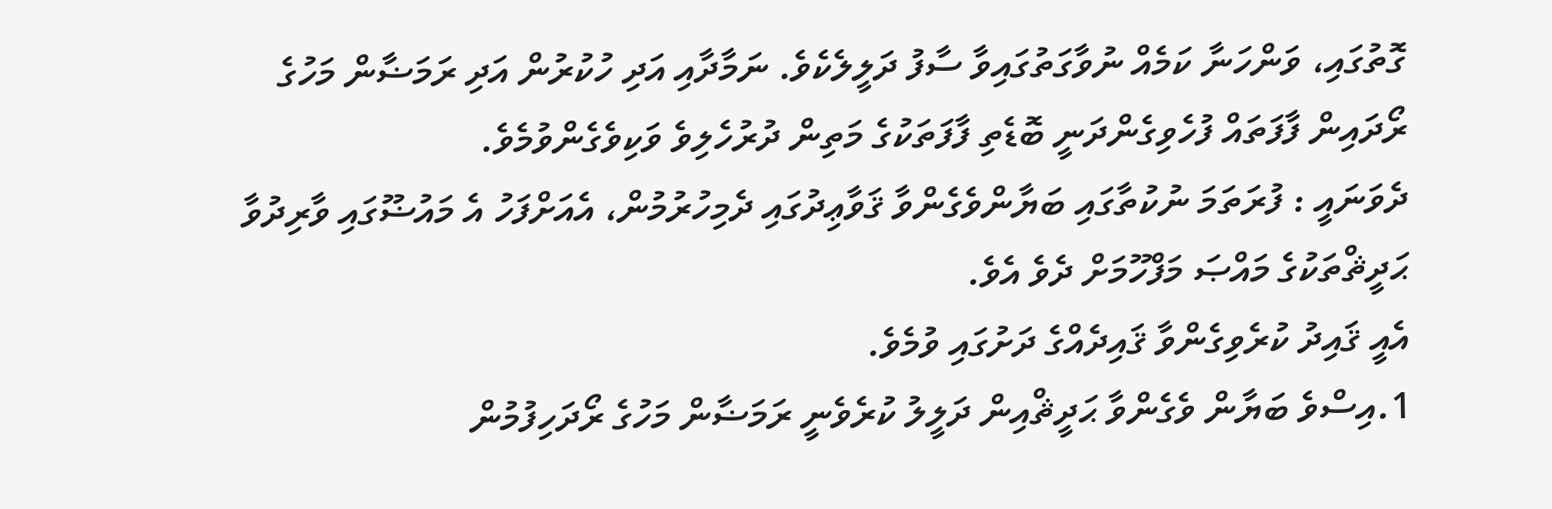ގޮތުގައި، ވަންހަނާ ކަމެއް ނުވާގަތުގައިވާ ސާފު ދަލީލެކެވެ. ނަމާދާއި އަދި ހުކުރުން އަދި ރަމަޟާން މަހުގެ ރޯދައިން ފާފަތައް ފުހެވިގެންދަނީ ބޮޑެތި ފާފަތަކުގެ މަތިން ދުރުހެލިވެ ވަކިވެގެންވުމެވެ.
ދެވަނައީ : ފުރަތަމަ ނުކުތާގައި ބަޔާންވެގެންވާ ޤަވާޢިދުގައި ދެމިހުރުމުން، އެއަށްފަހު އެ މައުޟޫގައި ވާރިދުވާ ޙަދީޘްތަކުގެ މައްޞަ މަފްހޫމަށް ދެވެ އެވެ.
އެއީ ޤައިދު ކުރެވިގެންވާ ޤައިދެއްގެ ދަށުގައި ވުމެވެ.
1.އިސްވެ ބަޔާން ވެގެންވާ ޙަދީޘްއިން ދަލީލު ކުރެވެނީ ރަމަޟާން މަހުގެ ރޯދަހިފުމުން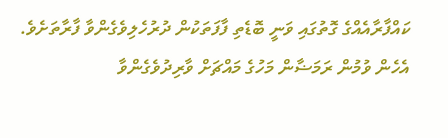ކައްފާރާއެއްގެ ގޮތުގައި ވަނީ ބޮޑެތި ފާފަތަކުން ދުރުހެލިވެގެންވާ ފާރާތަށެވެ.
އެހެން ވުމުން ރަމަޟާން މަހުގެ މައްޗަށް ވާރިދުވެގެންވާ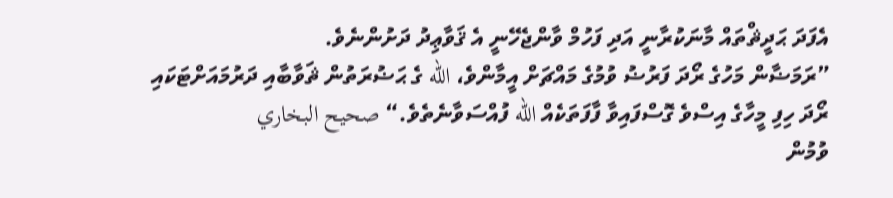އެފަދަ ޙަދީޘްތައް މާނަކުރާނީ އަދި ފަހުމް ވާންޖެހޭނީ އެ ޤަވާޢިދު ދަށުންނެވެ.
”ރަމަޟާން މަހުގެ ރޯދަ ފަރުޟު ވުމުގެ މައްޗަށް އީމާންވެ، الله ގެ ޙަޟުރަތުން ޘަވާބާއި ދަރުމައަށްޓަކައި ރޯދަ ހިފި މީހާގެ އިސްވެ ގޮސްފައިވާ ފާފަތަކެއް الله ފުއްސަވާނެތެވެ.“ صحيح البخاري
ވުމުން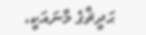ޙަދީޘްގެ މާނައަކީ،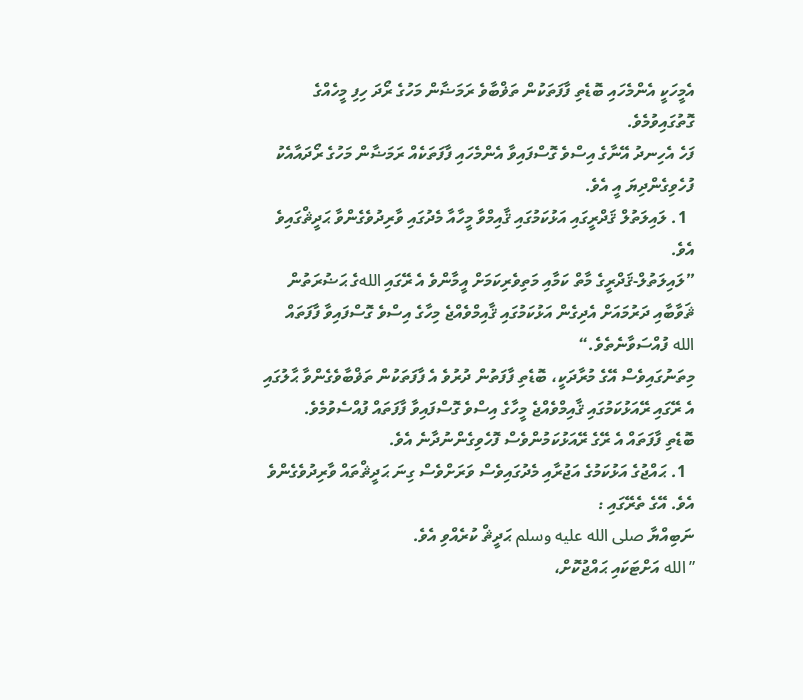އެމީހަކީ އެންމެހައި ބޮޑެތި ފާފަތަކުން ތަޥްބާވެ ރަމަޟާން މަހުގެ ރޯދަ ހިފި މީހެއްގެ ގޮތުގައިވުމެވެ.
ފަހެ އެހިނދު އޭނާގެ އިސްވެ ގޮސްފައިވާ އެންމެހައި ފާފަތަކެއް ރަމަޟާން މަހުގެ ރޯދައާއެކު ފުހެވިގެންދިޔަ އީ އެވެ.
  1. ލައިލަތުލް ޤަދްރީގައި އަޅުކަމުގައި ޤާއިމްވާ މީހާއާ މެދުގައި ވާރިދުވެގެންވާ ޙަދީޘްގައިވެ އެވެ.
”ލައިލަތުލް-ޤަދްރީގެ މާތް ކަމާއި މަތިވެރިކަމަށް އީމާންވެ އެ ރޭގައި اللهގެ ޙަޟުރަތުން ޘަވާބާއި ދަރުމައަށް އެދިގެން އަޅުކަމުގައި ޤާއިމްވެއްޖެ މިހާގެ އިސްވެ ގޮސްފައިވާ ފާފަތައް الله ފުއްސަވާނެތެވެ.“
މިތަނުގައިވެސް އޭގެ މުރާދަކީ، ބޮޑެތި ފާފަތުން ދުރުވެ އެ ފާފަތަކުން ތަޥްބާވެގެންވާ ޙާލުގައި އެ ރޭގައި ރޭއަޅުކަމުގައި ޤާއިމްވެއްޖެ މީހާގެ އިސްވެ ގޮސްފައިވާ ފާފަތައް ފުއްސެވުމެވެ.
ބޮޑެތި ފާފަތައް އެ ރޭގެ ރޭއަޅުކަމުންވެސް ފޮހެވިގެންނުދާނެ އެވެ.
  1. ޙައްޖުގެ އަޅުކަމުގެ އަޖުރާއި މެދުގައިވެސް ވަރަށްވެސް ގިނަ ޙަދީޘްތައް ވާރިދުވެގެންވެ އެވެ. އޭގެ ތެރޭގައި :
ނަބިއްޔާ صلى الله عليه وسلم ޙަދީޘް ކުރެއްވި އެވެ.
”الله އަށްޓަކައި ޙައްޖުކޮށް،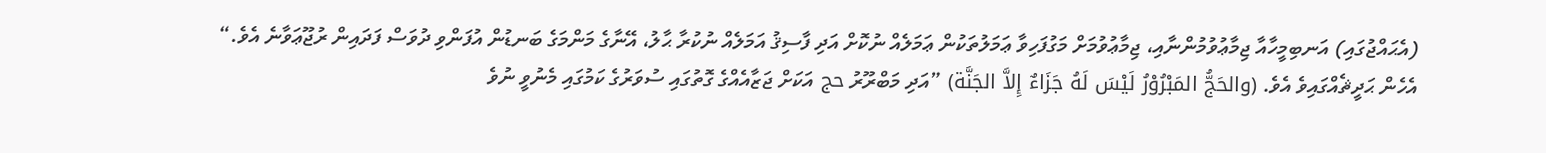(އެޙައްޖުގައި) އަނބިމީހާއާ ޖިމާޢުވުމުންނާއި، ޖިމާޢުވުމަށް މަގުފަހިވާ ޢަމަލުތަކުން ޢަމަލެއް ނުކޮށް އަދި ފާސިޤު އަމަލެއް ނުކުރާ ޙާލު، އޭނާގެ މަންމަގެ ބަނޑުން އުފަންވި ދުވަސް ފަދައިން ރުޖޫޢަވާނެ އެވެ.“
އެހެން ޙަދީޘެއްގައިވެ އެވެ. (والحَجُّ المَبْرُوْرُ لَيْسَ لَهُ جَزَاءٌ إِلاَّ الجَنَّة) ”އަދި މަބްރޫރު حج އަކަށް ޖަޒާއެއްގެ ގޮތުގައި ސުވަރުގެ ކަމުގައި މެނުވީ ނުވެ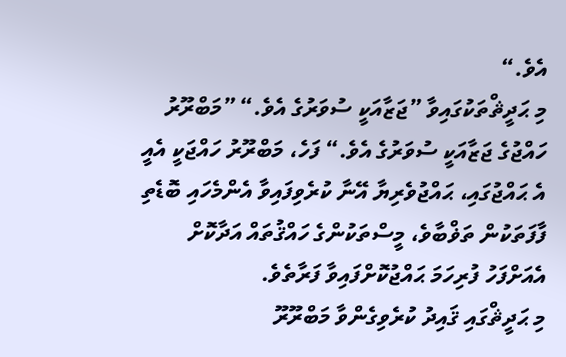އެވެ.“
މި ޙަދީޘްތަކުގައިވާ ”ޖަޒާއަކީ ސުވަރުގެ އެވެ.“ ”މަބްރޫރު ހައްޖުގެ ޖަޒާއަކީ ސުވަރުގެ އެވެ.“ ފަހެ، މަބްރޫރު ހައްޖަކީ އެއީ އެ ޙައްޖުގައި، ޙައްޖުވެރިޔާ އޭނާ ކުރެވިފައިވާ އެންމެހައި ބޮޑެތި ފާފަތަކުން ތަޥްބާވެ، މީސްތަކުންގެ ހައްޤުތައް އަދާކޮށް އެއަށްފަހު ފުރިހަމަ ޙައްޖުކޮށްފައިވާ ފަރާތެވެ.
މި ޙަދީޘްގައި ޤައިދު ކުރެވިގެންވާ މަބްރޫރޫ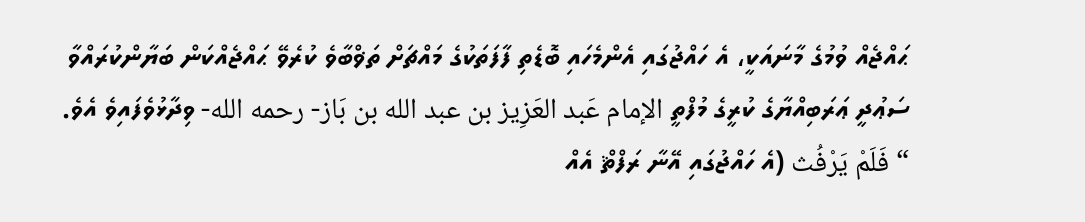ޙައްޖެއް ވުމުގެ މާނައަކީ، އެ ހައްޖުގައި އެންމެހައި ބޮޑެތި ފާފަތަކުގެ މައްޗަށް ތަޥްބާވެ ކުރެވޭ ޙައްޖެއްކަން ބަޔާންކުރައްވާ ސަޢުދީ ޢަރަބިއްޔާގެ ކުރީގެ މުފްތީ الإمام عَبد العَزِيز بن عبد الله بن بَاز- رحمه الله- ވިދާޅުވެފައިވެ އެވެ. “ فَلَمْ يَرْفُث (އެ ހައްޖުގައި އޭނާ ރަފްޘް އެއް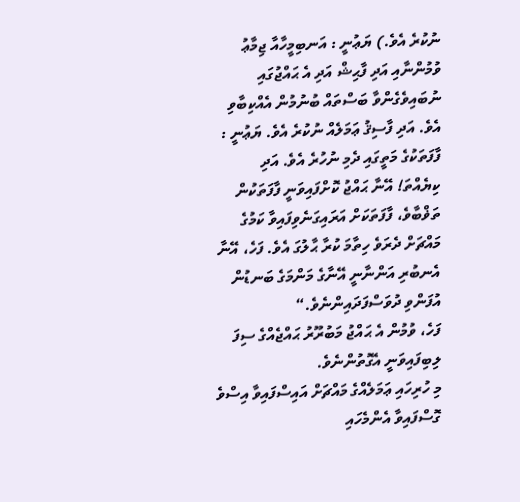ނުކުރެ އެވެ.) ޔަޢުނީ : އަނބިމީހާއާ ޖިމާޢު ވުމުންނާއި އަދި ފާޙިޝް އަދި އެ ޙައްޖުގައި ނުބައިވެގެންވާ ބަސްތައް ބުނުމުން އެއްކިބާވި އެވެ. އަދި ފާސިޤު ޢަމަލެއް ނުކުރެ އެވެ. ޔަޢުނީ : ފާފަތަކުގެ މަތީގައި ދެމި ނުހުރެ އެވެ. އަދި ކިޔެއްތަ! އޭނާ ޙައްޖު ކޮށްފައިވަނީ ފާފަތަކުން ތަޥްބާވެ، ފާފަތަކަށް އަރައިގަނެވިފައިވާ ކަމުގެ މައްޗަށް ދެރަވެ ހިތާމަ ކުރާ ޙާލުގަ އެވެ. ފަހެ، އޭނާ އެނބުރި އަންނާނީ އޭނާގެ މަންމަގެ ބަނޑުން އުފަންވި ދުވަސްފަދައިންނެވެ.“
ފަހެ، ވުމުން އެ ޙައްޖު މަބުރޫރު ޙައްޖެއްގެ ސިފަ ލިބިފައިވަނީ އެގޮތުންނެވެ.
މި ހުރިހައި ޢަމަލެއްގެ މައްޗަށް އައިސްފައިވާ އިސްވެ ގޮސްފައިވާ އެންމެހައި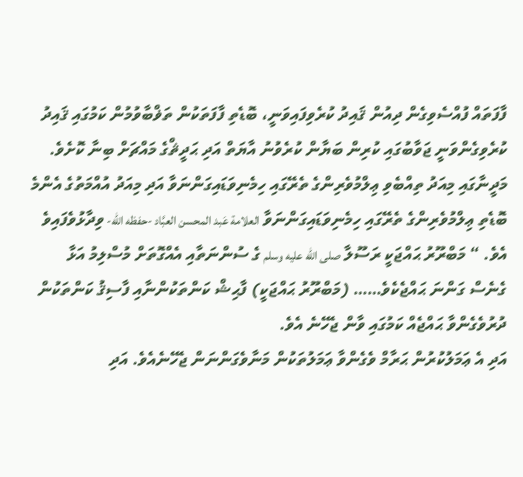ފާފަތައް ފުއްސެވިގެން ދިއުން ޤައިދު ކުރެވިފައިވަނީ، ބޮޑެތި ފާފަތަކުން ތަޥްބާވުމުން ކަމުގައި ޤައިދު ކުރެވިގެންވަނީ ޖަވާބުގައި ކުރިން ބަޔާން ކުރެވުނު އާޔަތް އަދި ޙަދީޘްގެ މައްޗަށް ބިނާ ކޮށެވެ.
މަދީނާގައި މިއަދު ތިއްބެވި ޢިލްމުވެރިންގެ ތެރޭގައި ހިމެނިވަޑައިގަންނަވާ އަދި މިއަދު އުއްމަތުގެ އެންމެ ބޮޑެތި ޢިލްމުވެރިންގެ ތެރޭގައި ހިމެނިވަޑައިގަންނަވާ العلامة عَبد المحسن العبَّاد -حفظه الله- ވިދާޅުވެފައިވެ އެވެ. “ މަބްރޫރު ޙައްޖަކީ ރަސޫލާ صلى الله عليه وسلم ގެ ސުންނަތާއި އެއްގޮތަށް މުސްލިމު އަޅާ ގެނެސް ގަންނަ ޙައްޖެކެވެ…… (މަބްރޫރު ޙައްޖަކީ) ފާޙިޝް ކަންތަކުންނާއި ފާސިޤު ކަންތަކުން ދުރުވެގެންވާ ޙައްޖެއް ކަމުގައި ވާން ޖެހޭނެ އެވެ.
އަދި އެ ޢަމަލުކުރުން ޙަރާމް ވެގެންވާ ޢަމަލުތަކުން މަނާވެގަންނަން ޖެހޭނެއެވެ. އަދި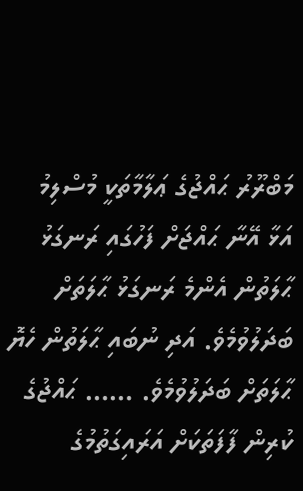މަބްރޫރު ޙައްޖުގެ ޢަލާމާތަކީ މުސްލިމު އަޅާ އޭނާ ޙައްޖަށް ފަހުގައި ރަނގަޅު ޙާލަތުން އެންމެ ރަނގަޅު ޙާލަތަށް ބަދަލުވުމެވެ. އަދި ނުބައި ޙާލަތުން ހެޔޮ ޙާލަތަށް ބަދަލުވުމެވެ. …… ޙައްޖުގެ ކުރިން ފާފަތަކަށް އަރައިގަތުމުގެ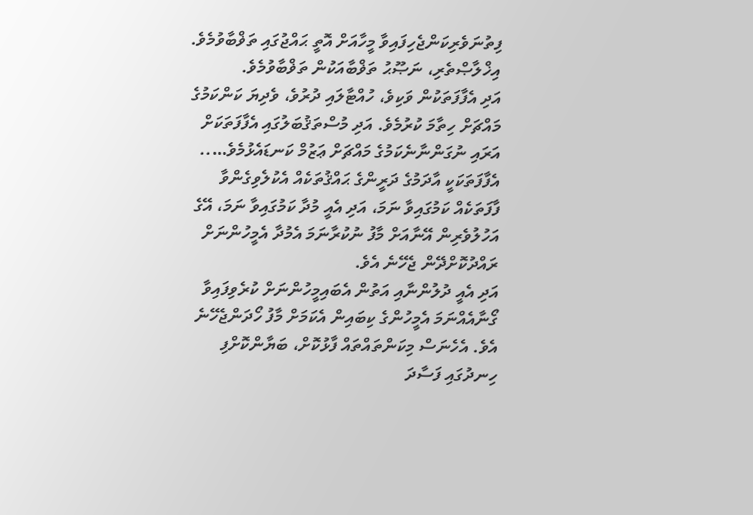ފިތުނަވެރިކަންޖެހިފައިވާ މީހާއަށް އޮތީ ޙައްޖުގައި ތަޥްބާވުމެވެ. އިޚްލާޞްތެރި، ނަޞޫޙު ތަޥްބާއަކުން ތަޥްބާވުމެވެ.
އަދި އެފާފަތަކުން ވަކިވެ، ހުއްޓާލައި ދުރުވެ، ވެދިޔަ ކަންކަމުގެ މައްޗަށް ހިތާމަ ކުރުމެވެ. އަދި މުސްތަޤުބަލުގައި އެފާފަތަކަށް އަރައި ނުގަންނާނެކަމުގެ މައްޗަށް ޢަޒުމް ކަނޑައެޅުމެވެ….. އެފާފަތަކަކީ އާދަމުގެ ދަރީންގެ ޙައްޤުތަކެއް އެކުލެވިގެންވާ ފާފަތަކެއް ކަމުގައިވާ ނަމަ، އަދި އެއީ މުދާ ކަމުގައިވާ ނަމަ، އޭގެ އަހުލުވެރިން އޭނާއަށް މާފު ނުކުރާނަމަ އެމުދާ އެމީހުންނަށް ރައްދުކޮށްދޭން ޖެހޭނެ އެވެ.
އަދި އެއީ ދުލުންނާއި އަތުން އެބައިމީހުންނަށް ކުރެވިފައިވާ ގޯނާއެއްނަމަ އެމީހުންގެ ކިބައިން އެކަމަށް މާފު ހޯދަންޖެހޭނެ އެވެ. އެހެނަސް މިކަންތައްތައް ފާޅުކޮށް، ބަޔާންކޮށްފި ހިނދުގައި ފަސާދަ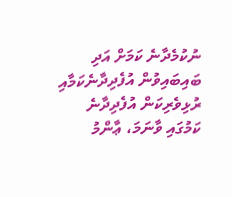ނުކުމެދާނެ ކަމަށް އަދި ބައިބައިވުން އުފެދިދާނެކަމާއި ރުޅިވެރިކަން އުފެދިދާނެ ކަމުގައި ވާނަމަ، ޢާންމު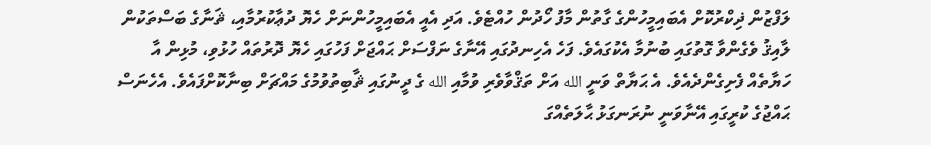ލަފްޒުން ޛިކްރުކޮށް އެބައިމީހުންގެ ގާތުން މާފު ހޯދުން ހުއްޓެވެ. އަދި އެއީ އެބައިމީހުންނަށް ހެޔޮ ދުޢާކުރުމާއި، ޘަނާގެ ބަސްތަކުން ލާއިޤު ވެގެންވާ ގޮތުގައި ބުނުމާ އެކުގައެވެ. ފަހެ އެހިނދުގައި އޭނާގެ ނަފްސަށް ޙައްޖަށް ފަހުގައި ހެޔޮ ދޮރުތައް ހުޅުވި، މުޅިން އާ ހަޔާތެއް ފެށިގެންދެއެވެ. އެ ޙަޔާތް ވަނީ الله އަށް ތަޤްވާވެރި ވުމާއި الله ގެ ދީނުގައި ޘާބިތުވުމުގެ މައްޗަށް ބިނާކޮށްފައެވެ. އެހެނަސް ޙައްޖުގެ ކުރީގައި އޭނާވަނީ ނުރަނގަޅު ޙާލަތެއްގަ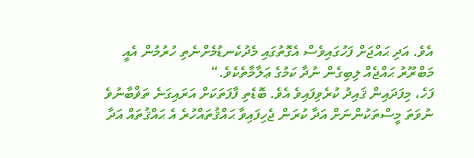އެވެ. އަދި ޙައްޖަށް ފަހުގައިވެސް އެގޮތުގައި މެދުކެނޑުމެށްނެތި ހުރުމުން އެއީ މަބްރޫރު ޙައްޖެއް ލިބިގެން ނުދާ ކަމުގެ ޢަލާމާތެކެވެ.“
ފަހެ، މިފަދައިން ޤައިދު ކުރެވިފައިވެ އެވެ. ބޮޑެތި ފާފަތަކަށް އަރައިގަނެ ތަޥްބާނުވެ ނުވަތަ މީސްތަކުންނަށް އަދާ ކުރަން ޖެހިފައިވާ ޙައްޤުތައްހުރެ އެ ޙައްޤުތައް އަދާ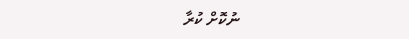ނުކޮށް ކުރާ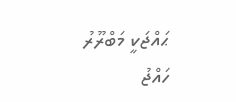ޙައްޖަކީ މަބްރޫރު ހައްޖު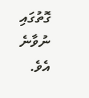ގޮތުގައި ނުވާނެ އެވެ.